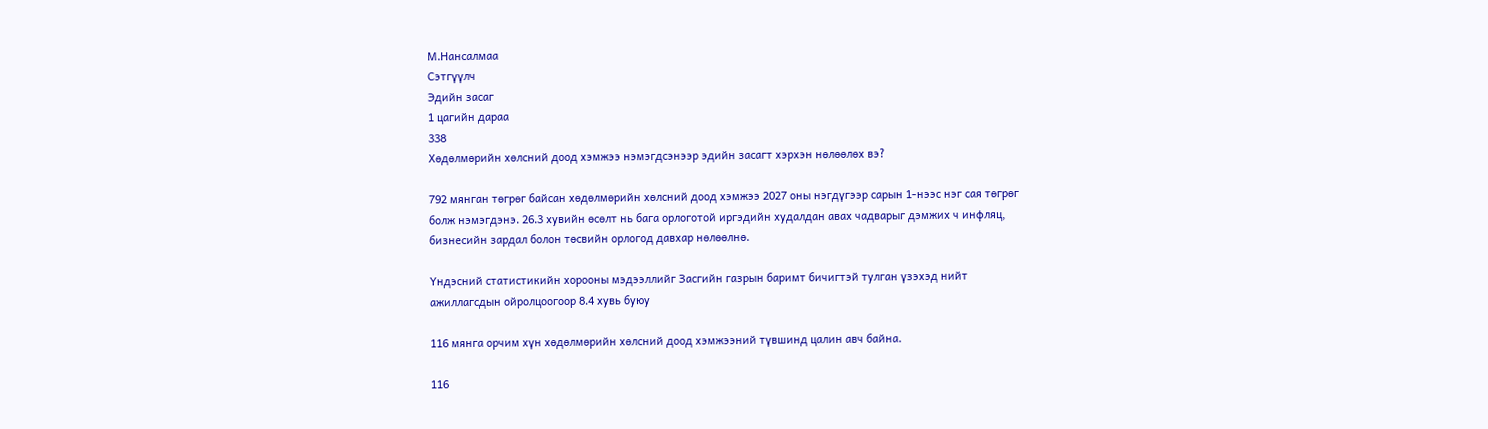М.Нансалмаа
Сэтгүүлч
Эдийн засаг
1 цагийн дараа
338
Хөдөлмөрийн хөлсний доод хэмжээ нэмэгдсэнээр эдийн засагт хэрхэн нөлөөлөх вэ?

792 мянган төгрөг байсан хөдөлмөрийн хөлсний доод хэмжээ 2027 оны нэгдүгээр сарын 1-нээс нэг сая төгрөг болж нэмэгдэнэ. 26.3 хувийн өсөлт нь бага орлоготой иргэдийн худалдан авах чадварыг дэмжих ч инфляц, бизнесийн зардал болон төсвийн орлогод давхар нөлөөлнө.

Үндэсний статистикийн хорооны мэдээллийг Засгийн газрын баримт бичигтэй тулган үзэхэд нийт ажиллагсдын ойролцоогоор 8.4 хувь буюу

116 мянга орчим хүн хөдөлмөрийн хөлсний доод хэмжээний түвшинд цалин авч байна.

116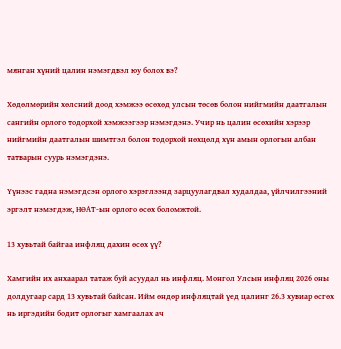мянган хүний цалин нэмэгдвэл юу болох вэ?

Хөдөлмөрийн хөлсний доод хэмжээ өсөхөд улсын төсөв болон нийгмийн даатгалын сангийн орлого тодорхой хэмжээгээр нэмэгдэнэ. Учир нь цалин өсөхийн хэрээр нийгмийн даатгалын шимтгэл болон тодорхой нөхцөлд хүн амын орлогын албан татварын суурь нэмэгдэнэ.

Үүнээс гадна нэмэгдсэн орлого хэрэглээнд зарцуулагдвал худалдаа, үйлчилгээний эргэлт нэмэгдэж, НӨАТ-ын орлого өсөх боломжтой.

13 хувьтай байгаа инфляц дахин өсөх үү?

Хамгийн их анхаарал татаж буй асуудал нь инфляц. Монгол Улсын инфляц 2026 оны долдугаар сард 13 хувьтай байсан. Ийм өндөр инфляцтай үед цалинг 26.3 хувиар өсгөх нь иргэдийн бодит орлогыг хамгаалах ач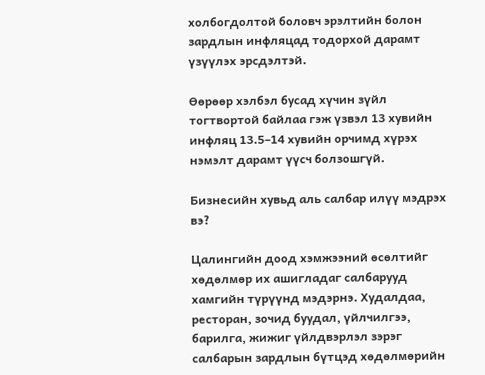холбогдолтой боловч эрэлтийн болон зардлын инфляцад тодорхой дарамт үзүүлэх эрсдэлтэй.

Өөрөөр хэлбэл бусад хүчин зүйл тогтвортой байлаа гэж үзвэл 13 хувийн инфляц 13.5–14 хувийн орчимд хүрэх нэмэлт дарамт үүсч болзошгүй.

Бизнесийн хувьд аль салбар илүү мэдрэх вэ?

Цалингийн доод хэмжээний өсөлтийг хөдөлмөр их ашигладаг салбарууд хамгийн түрүүнд мэдэрнэ. Худалдаа, ресторан, зочид буудал, үйлчилгээ, барилга, жижиг үйлдвэрлэл зэрэг салбарын зардлын бүтцэд хөдөлмөрийн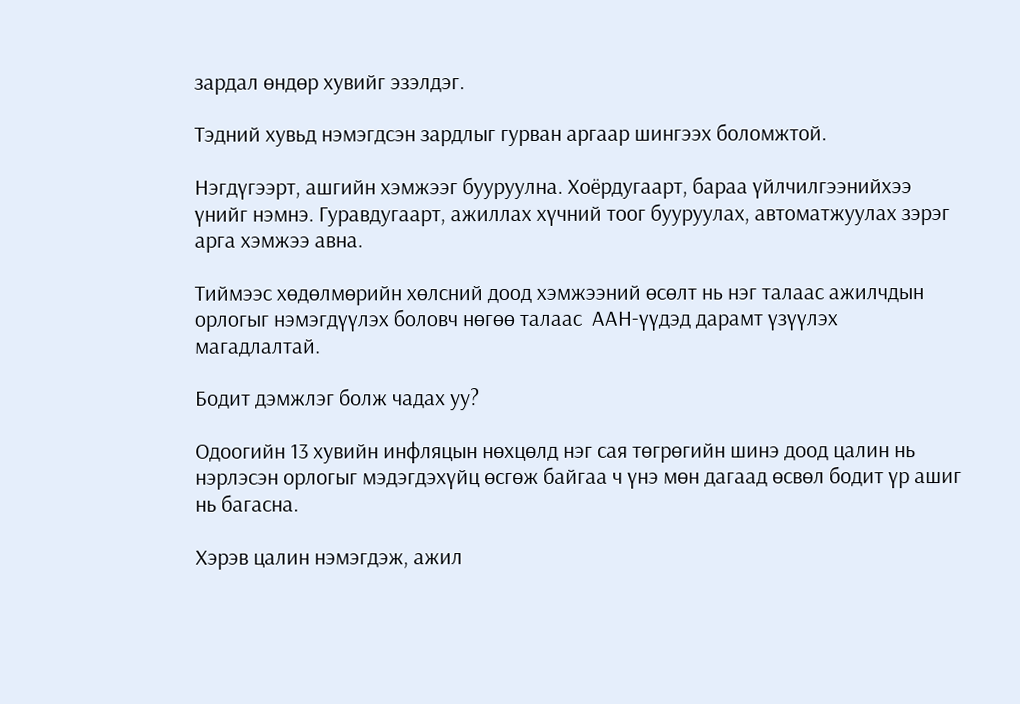зардал өндөр хувийг эзэлдэг.

Тэдний хувьд нэмэгдсэн зардлыг гурван аргаар шингээх боломжтой.

Нэгдүгээрт, ашгийн хэмжээг бууруулна. Хоёрдугаарт, бараа үйлчилгээнийхээ үнийг нэмнэ. Гуравдугаарт, ажиллах хүчний тоог бууруулах, автоматжуулах зэрэг арга хэмжээ авна.

Тиймээс хөдөлмөрийн хөлсний доод хэмжээний өсөлт нь нэг талаас ажилчдын орлогыг нэмэгдүүлэх боловч нөгөө талаас  ААН-үүдэд дарамт үзүүлэх магадлалтай.

Бодит дэмжлэг болж чадах уу?

Одоогийн 13 хувийн инфляцын нөхцөлд нэг сая төгрөгийн шинэ доод цалин нь нэрлэсэн орлогыг мэдэгдэхүйц өсгөж байгаа ч үнэ мөн дагаад өсвөл бодит үр ашиг нь багасна.

Хэрэв цалин нэмэгдэж, ажил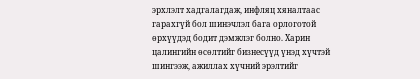эрхлэлт хадгалагдаж, инфляц хяналтаас гарахгүй бол шинэчлэл бага орлоготой өрхүүдэд бодит дэмжлэг болно. Харин цалингийн өсөлтийг бизнесүүд үнэд хүчтэй шингээж, ажиллах хүчний эрэлтийг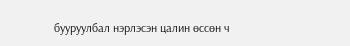бууруулбал нэрлэсэн цалин өссөн ч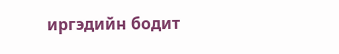иргэдийн бодит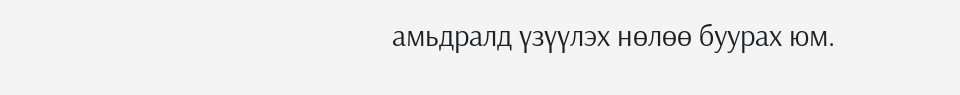амьдралд үзүүлэх нөлөө буурах юм.